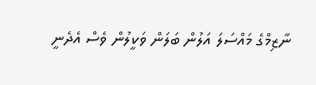ނާޒިމްގެ މައްސަލަ އަލުން ބަލަން ވަކީލުން ވެސް އެދެނީ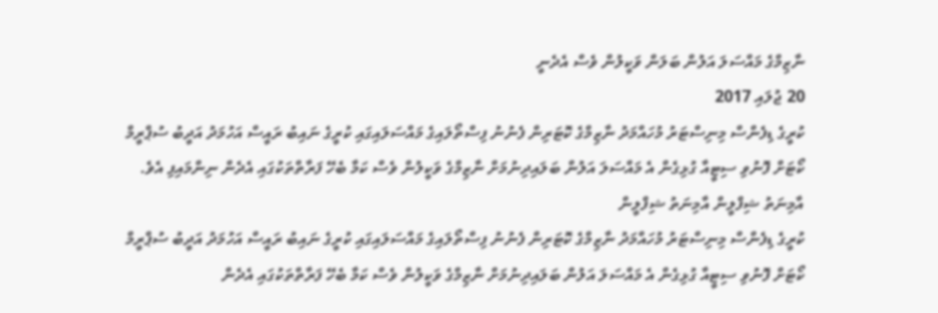ނާޒިމްގެ މައްސަލަ އަލުން ބަލަން ވަކީލުން ވެސް އެދެނީ
20 ޖުލައި 2017
ކުރީގެ ޑިފެންސް މިނިސްޓަރު މުހައްމަދު ނާޒިމްގެ ކޮޓަރިން ފެނުނު ފިސްތޯލައިގެ މައްސަލައިގައި ކުރީގެ ނައިބު ރައީސް އަހުމަދު އަދީބު ސުޕްރީމް ކޯޓަށް ފޮނުވި ސިޓީއާ ގުޅިގެން އެ މައްސަލަ އަލުން ބަލައިދިނުމަށް ނާޒިމްގެ ވަކީލުން ވެސް ކަމާ ބެހޭ ފަރާތްތަކުގައި އެދެން ނިންމައިފި އެވެ.
އާމިނަތު ޝިފްލީން އާމިނަތު ޝިފްލީން
ކުރީގެ ޑިފެންސް މިނިސްޓަރު މުހައްމަދު ނާޒިމްގެ ކޮޓަރިން ފެނުނު ފިސްތޯލައިގެ މައްސަލައިގައި ކުރީގެ ނައިބު ރައީސް އަހުމަދު އަދީބު ސުޕްރީމް ކޯޓަށް ފޮނުވި ސިޓީއާ ގުޅިގެން އެ މައްސަލަ އަލުން ބަލައިދިނުމަށް ނާޒިމްގެ ވަކީލުން ވެސް ކަމާ ބެހޭ ފަރާތްތަކުގައި އެދެން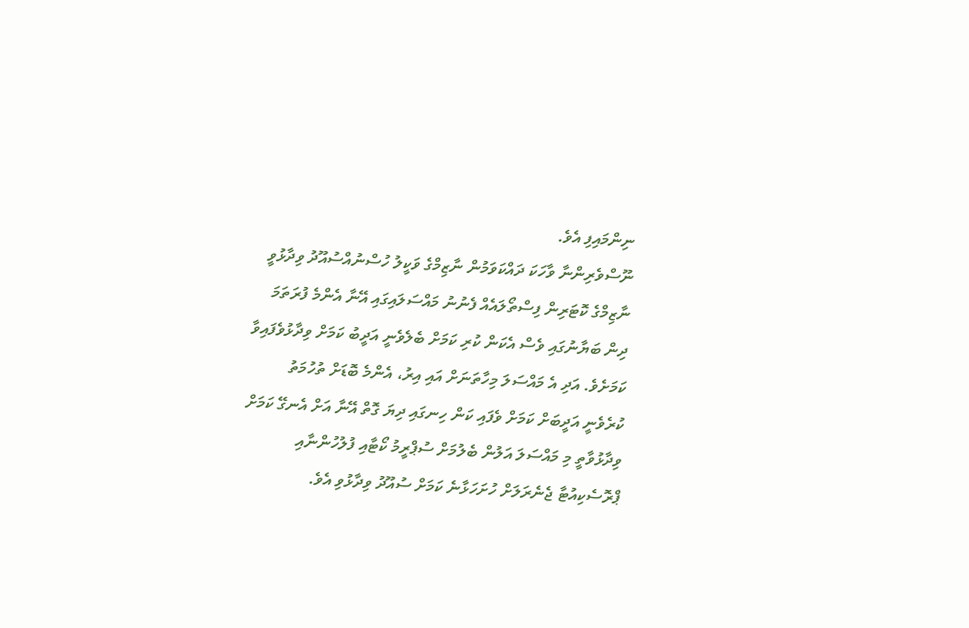ނިންމައިފި އެވެ.
ނޫސްވެރިންނާ ވާހަކަ ދައްކަވަމުން ނާޒިމްގެ ވަކީލު ހުސްނުއްސުއޫދު ވިދާޅުވީ ނާޒިމްގެ ކޮޓަރިން ފިސްތޯލައެއް ފެނުނު މައްސަލައިގައި އޭނާ އެންމެ ފުރަތަމަ ދިން ބަޔާނުގައި ވެސް އެކަން ކުރި ކަމަށް ބެލެވެނީ އަދީބު ކަމަށް ވިދާޅުވެފައިވާ ކަމަށެވެ. އަދި އެ މައްސަލަ މިހާތަނަށް އައި އިރު، އެންމެ ބޮޑަށް ތުހުމަތު ކުރެވެނީ އަދީބަށް ކަމަށް ވެފައި ކަން ހިނގައި ދިޔަ ގޮތް އޭނާ އަށް އެނގޭ ކަމަށް ވިދާޅުވާތީ މި މައްސަލަ އަލުން ބެލުމަށް ސުޕްރީމު ކޯޓާއި ފުލުހުންނާއި ޕްރޮސެކިއުޓާ ޖެނެރަލަށް ހުށަހަޅާނެ ކަމަށް ސުއޫދު ވިދާޅުވި އެވެ.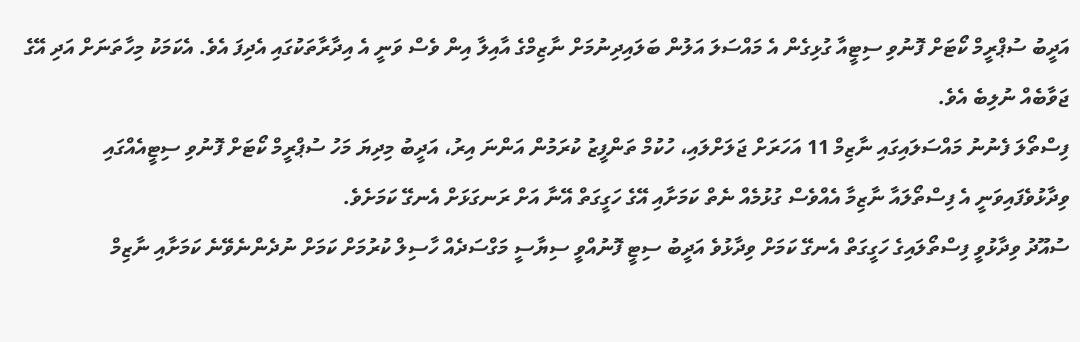އަދީބު ސުޕްރީމް ކޯޓަށް ފޮނުވި ސިޓީއާ ގުޅިގެން އެ މައްސަލަ އަލުން ބަލައިދިނުމަށް ނާޒިމްގެ އާއިލާ އިން ވެސް ވަނީ އެ އިދާރާތަކުގައި އެދިފަ އެވެ. އެކަމަކު މިހާތަނަށް އަދި އޭގެ ޖަވާބެއް ނުލިބެ އެވެ.
ފިސްތޯލަ ފެނުނު މައްސަލައިގައި ނާޒިމް 11 އަހަރަށް ޖަލަށްލައި، ހުކުމް ތަންފީޒު ކުރަމުން އަންނަ އިރު، އަދީބު މިދިޔަ މަހު ސުޕްރީމް ކޯޓަށް ފޮނުވި ސިޓީއެއްގައި ވިދާޅުވެފައިވަނީ އެ ފިސްތޯލައާ ނާޒިމާ އެއްވެސް ގުޅުމެއް ނެތް ކަމަށާއި އޭގެ ހަގީގަތް އޭނާ އަށް ރަނގަޅަށް އެނގޭ ކަމަށެވެ.
ސުއޫދު ވިދާޅުވީ ފިސްތޯލައިގެ ހަގީގަތް އެނގޭ ކަމަށް ވިދާޅުވެ އަދީބު ސިޓީ ފޮނުއްވީ ސިޔާސީ މަގްސަދެއް ހާސިލް ކުރުމަށް ކަމަށް ނުދެންނެވޭނެ ކަމަށާއި ނާޒިމް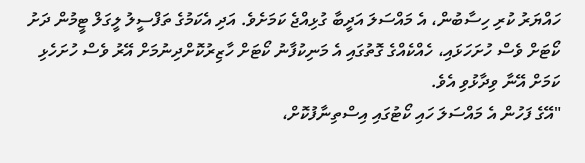ހައްޔަރު ކުރި ހިސާބުން، އެ މައްސަލަ އަދީބާ ގުޅިއްޖެ ކަމަށެވެ. އަދި އެކަމުގެ ތަފްސީލު ލީގަލް ޓީމުން ދަށު ކޯޓަށް ވެސް ހުށަހަޅައި، ހެއްކެއްގެ ގޮތުގައި އެ މަނިކުފާނު ކޯޓަށް ހާޒިރުކޮށްދިނުމަށް އޭރު ވެސް ހުށަހެޅި ކަމަށް އޭނާ ވިދާޅުވި އެވެ.
"އޭގެ ފަހުން އެ މައްސަލަ ހައި ކޯޓުގައި އިސްތިނާފުކޮށް،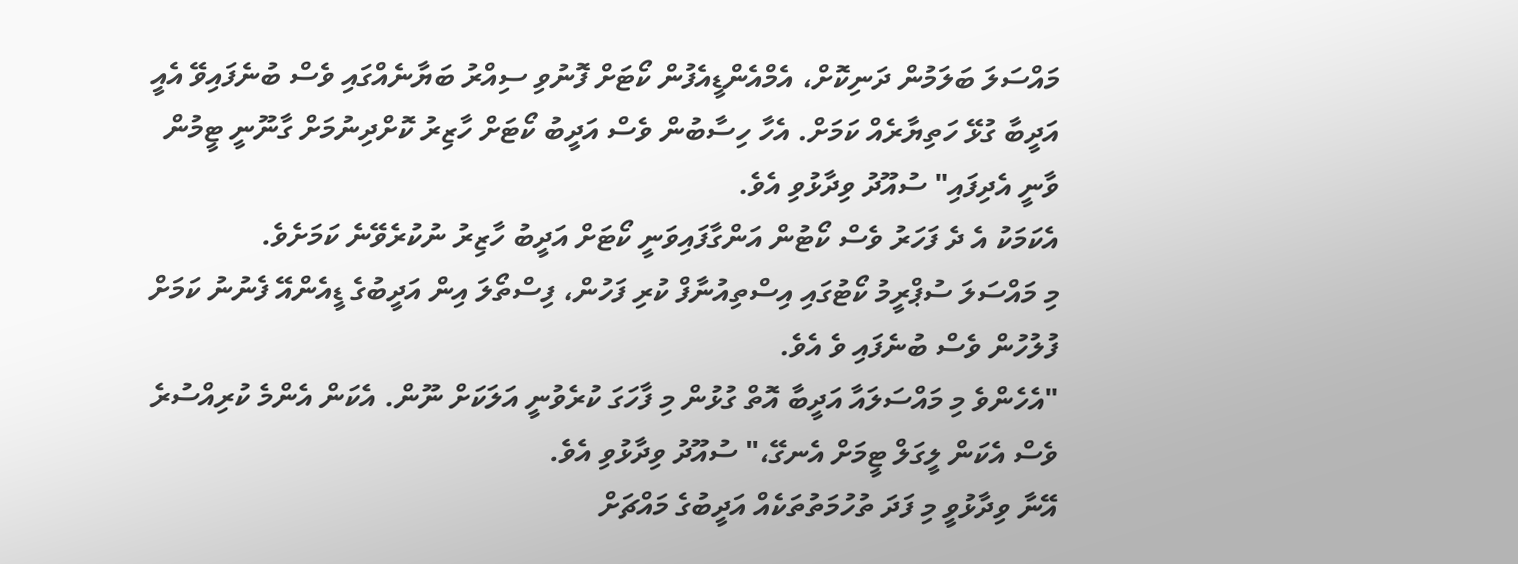މައްސަލަ ބަލަމުން ދަނިކޮށް، އެމްއެންޑީއެފުން ކޯޓަށް ފޮނުވި ސިއްރު ބަޔާނެއްގައި ވެސް ބުނެފައިވޭ އެއީ އަދީބާ ގުޅޭ ހަތިޔާރެއް ކަމަށް. އެހާ ހިސާބުން ވެސް އަދީބު ކޯޓަށް ހާޒިރު ކޮށްދިނުމަށް ގާނޫނީ ޓީމުން ވާނީ އެދިފައި" ސުއޫދު ވިދާޅުވި އެވެ.
އެކަމަކު އެ ދެ ފަހަރު ވެސް ކޯޓުން އަންގާފައިވަނީ ކޯޓަށް އަދީބު ހާޒިރު ނުކުރެވޭނެ ކަމަށެވެ.
މި މައްސަލަ ސުޕްރީމު ކޯޓުގައި އިސްތިއުނާފް ކުރި ފަހުން، ފިސްތޯލަ އިން އަދީބުގެ ޑީއެންއޭ ފެނުނު ކަމަށް ފުލުހުން ވެސް ބުނެފައި ވެ އެވެ.
"އެހެންވެ މި މައްސަލައާ އަދީބާ އޮތް ގުޅުން މި ފާހަގަ ކުރެވުނީ އަލަކަށް ނޫން. އެކަން އެންމެ ކުރިއްސުރެ ވެސް އެކަން ލީގަލް ޓީމަށް އެނގޭ،" ސުއޫދު ވިދާޅުވި އެވެ.
އޭނާ ވިދާޅުވީ މި ފަދަ ތުހުމަތުތަކެއް އަދީބުގެ މައްޗަށް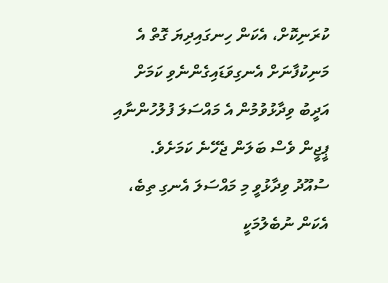ކުރަނިކޮށް، އެކަން ހިނގައިދިޔަ ގޮތް އެ މަނިކުފާނަށް އެނގިވަޑައިގެންނެވި ކަމަށް އަދީބު ވިދާޅުވުމުން އެ މައްސަލަ ފުލުހުންނާއި ޕީޖީން ވެސް ބަލަން ޖެހޭނެ ކަމަށެވެ.
ސުއޫދު ވިދާޅުވީ މި މައްސަލަ އެނގި ތިބެ، އެކަން ނުބެލުމަކީ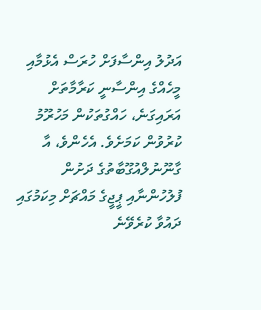އަދުލު އިންސާފަށް ހުރަސް އެޅުމާއި މީހެއްގެ އިންސާނީ ކަރާމާތަށް އަރައިގަނެ، ހައްގުތަކުން މަހުރޫމު ކުރުވުން ކަމަށެވެ. އެހެންވެ، އާ ގާނޫނުލްއުގޫބާތުގެ ދަށުން ފުލުހުންނާއި ޕީޖީގެ މައްޗަށް މިކަމުގައި ދައުވާ ކުރެވޭނެ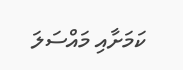ކަމަށާއި މައްސަލަ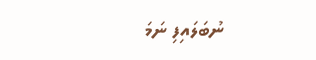ނުބަލައިފި ނަމަ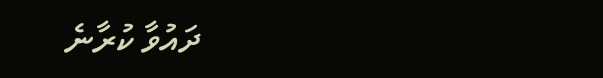ދައުވާ ކުރާނެ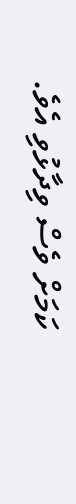ކަމަށް ވެސް ވިދާޅުވި އެވެ.